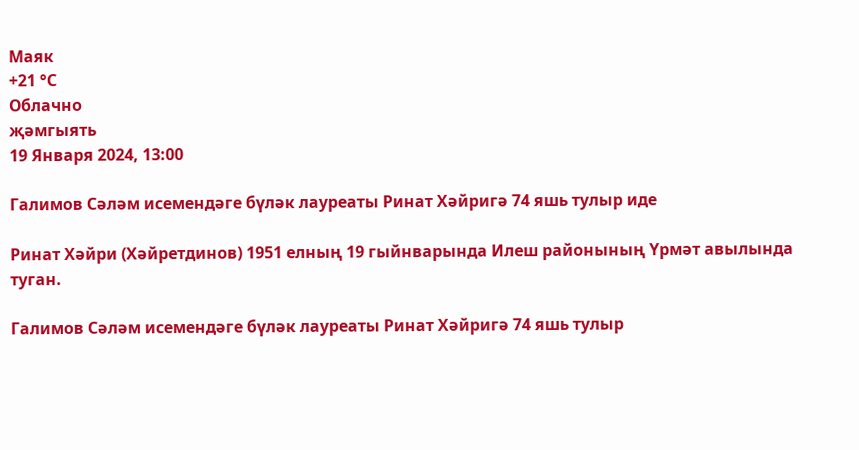Маяк
+21 °С
Облачно
җәмгыять
19 Января 2024, 13:00

Галимов Сәләм исемендәге бүләк лауреаты Ринат Хәйригә 74 яшь тулыр иде

Ринат Хәйри (Хәйретдинов) 1951 елның 19 гыйнварында Илеш районының Үрмәт авылында туган.

Галимов Сәләм исемендәге бүләк лауреаты Ринат Хәйригә 74 яшь тулыр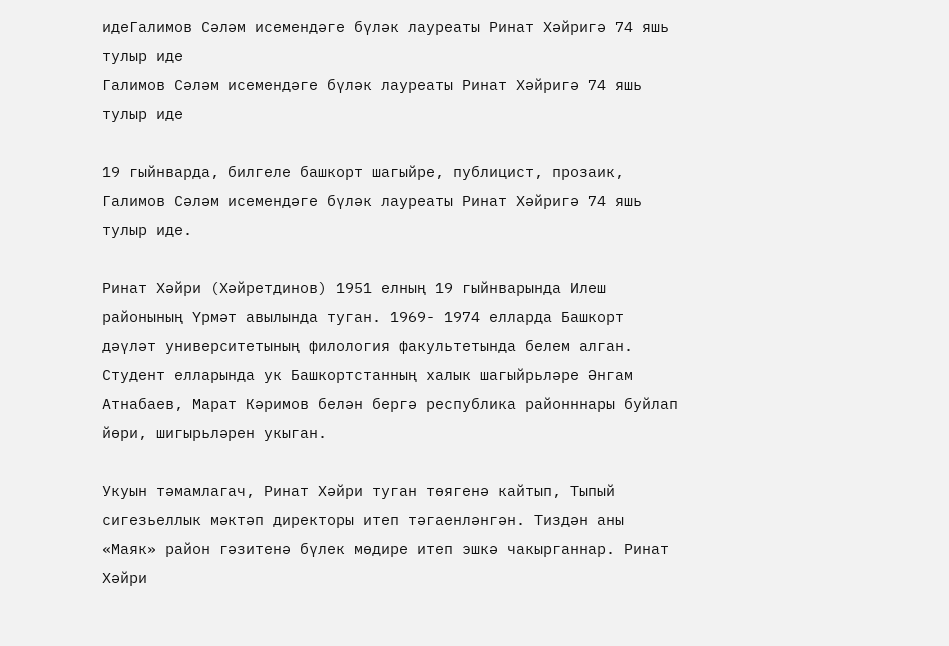идеГалимов Сәләм исемендәге бүләк лауреаты Ринат Хәйригә 74 яшь тулыр иде
Галимов Сәләм исемендәге бүләк лауреаты Ринат Хәйригә 74 яшь тулыр иде

19 гыйнварда, билгеле башкорт шагыйре, публицист, прозаик, Галимов Сәләм исемендәге бүләк лауреаты Ринат Хәйригә 74 яшь тулыр иде.

Ринат Хәйри (Хәйретдинов) 1951 елның 19 гыйнварында Илеш районының Үрмәт авылында туган. 1969- 1974 елларда Башкорт дәүләт университетының филология факультетында белем алган. Студент елларында ук Башкортстанның халык шагыйрьләре Әнгам Атнабаев, Марат Кәримов белән бергә республика районннары буйлап йөри, шигырьләрен укыган.

Укуын тәмамлагач, Ринат Хәйри туган төягенә кайтып, Тыпый сигезьеллык мәктәп директоры итеп тәгаенләнгән. Тиздән аны «Маяк» район гәзитенә бүлек мөдире итеп эшкә чакырганнар. Ринат Хәйри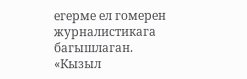егерме ел гомерен журналистикага багышлаган. «Кызыл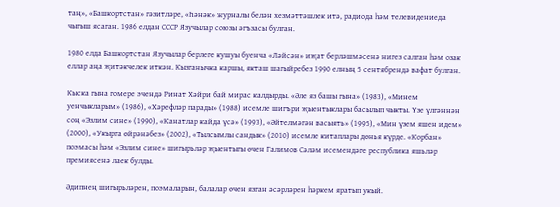таң», «Башкортстан» гәзитләре, «Һәнәк» журналы белән хезмәттәшлек итә, радиода һәм телевидениеда чыгыш ясаган. 1986 елдан СССР Язучылар союзы әгъзасы булган.

1980 елда Башкортстан Язучылар берлеге кушуы буенча «Ләйсән» иҗат берләшмәсенә нигез салган һәм озак еллар аңа җитәкчелек иткән. Кызганычка каршы, якташ шагыйребез 1990 елның 5 сентябрендә вафат булган.

Кыска гына гомере эчендә Ринат Хәйри бай мирас калдырды. «Әле яз башы гына» (1983), «Минем уенчыкларым» (1986), «Хәрефләр парады» (1988) исемле шигъри җыентыклары басылып чыкты. Үзе үлгәннән соң «Эзлим сине» (1990), «Канатлар кайда үсә» (1993), «Әйтелмәгән васыять» (1995), «Мин үзем яшен идем» (2000), «Укырга өйрәнәбез» (2002), «Тылсымлы сандык» (2010) исемле китаплары дөнья күрде. «Корбан» поэмасы һәм «Эзлим сине» шигырьләр җыентыгы өчен Галимов Сәләм исемендәге республика яшьләр премиясенә лаек булды.

Әдипнең шигырьләрен, поэмаларын, балалар өчен язган әсәрләрен һәркем яратып укый.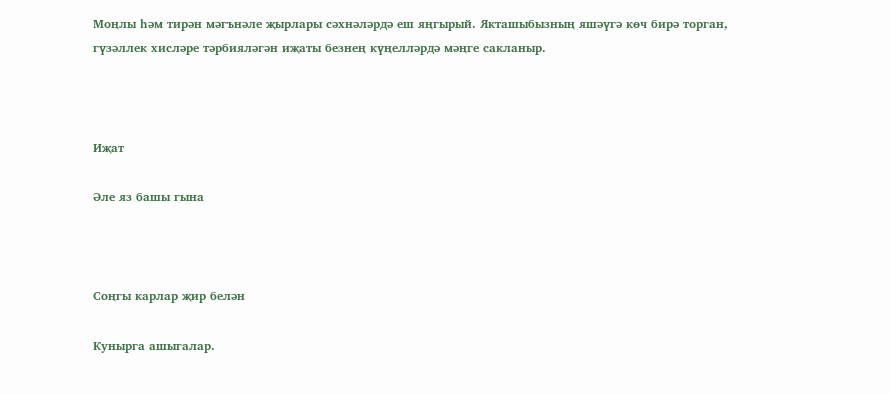Моңлы һәм тирән мәгънәле җырлары сәхнәләрдә еш яңгырый. Якташыбызның яшәүгә көч бирә торган, гүзәллек хисләре тәрбияләгән иҗаты безнең күңелләрдә мәңге сакланыр.



Иҗат

Әле яз башы гына



Соңгы карлар җир белән

Кунырга ашыгалар.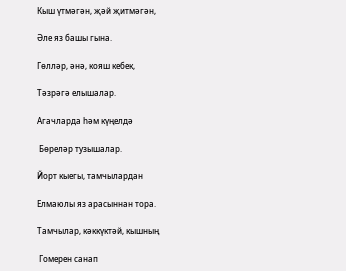Кыш үтмәгән, җәй җитмәгән,

Әле яз башы гына.

Гөлләр, әнә, кояш кебек,

Тәзрәгә елышалар.

Агачларда һәм күңелдә

 Бөреләр тузышалар.

Йорт кыегы, тамчылардан

Елмаюлы яз арасыннан тора.

Тамчылар, кәккүктәй, кышның

 Гомерен санап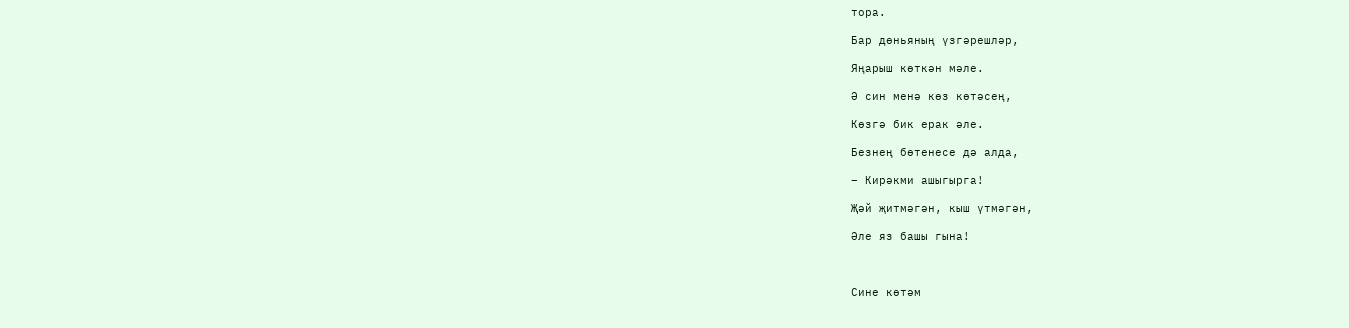тора.

Бар дөньяның үзгәрешләр,

Яңарыш көткән мәле.

Ә син менә көз көтәсең,

Көзгә бик ерак әле.

Безнең бөтенесе дә алда,

– Кирәкми ашыгырга!

Җәй җитмәгән, кыш үтмәгән,

Әле яз башы гына!



Сине көтәм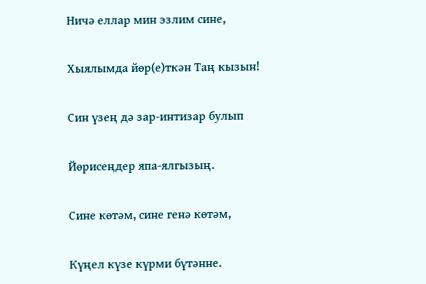Ничә еллар мин эзлим сине,

Хыялымда йөр(е)ткән Таң кызын!

Син үзең дә зар-интизар булып

Йөрисеңдер япа-ялгызың.

Сине көтәм, сине генә көтәм,

Күңел күзе күрми бүтәнне.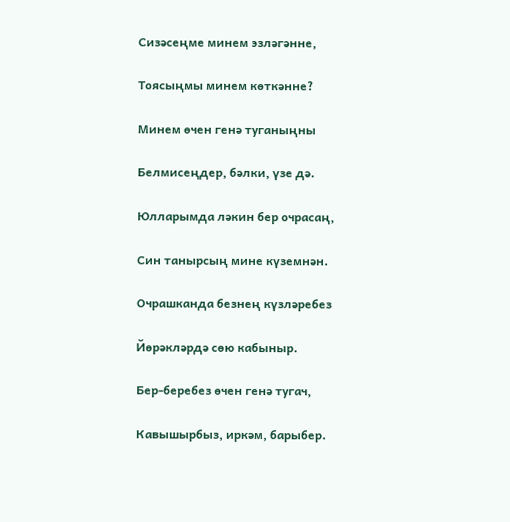Сизәсеңме минем эзләгәнне,

Тоясыңмы минем көткәнне?

Минем өчен генә туганыңны

Белмисеңдер, бәлки, үзе дә.

Юлларымда ләкин бер очрасаң,

Син танырсың мине күземнән.

Очрашканда безнең күзләребез

Йөрәкләрдә сөю кабыныр.

Бер-беребез өчен генә тугач,

Кавышырбыз, иркәм, барыбер.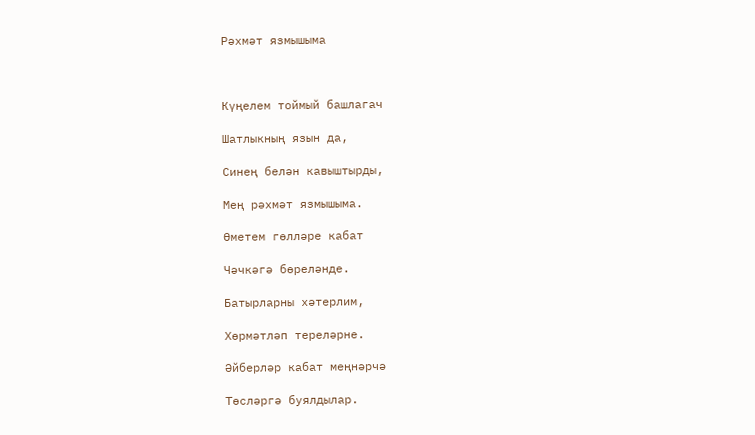Рәхмәт язмышыма



Күңелем тоймый башлагач

Шатлыкның язын да,

Синең белән кавыштырды,

Мең рәхмәт язмышыма.

Өметем гөлләре кабат

Чәчкәгә бөреләнде.

Батырларны хәтерлим,

Хөрмәтләп тереләрне.

Әйберләр кабат меңнәрчә

Төсләргә буялдылар.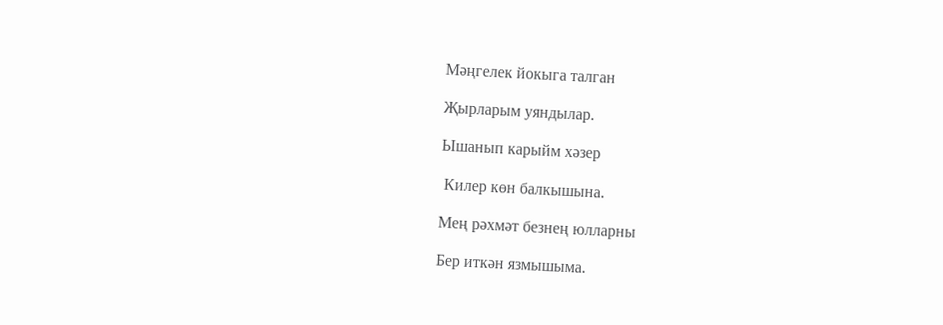Мәңгелек йокыга талган

Җырларым уяндылар.

Ышанып карыйм хәзер

 Килер көн балкышына.

Мең рәхмәт безнең юлларны

Бер иткән язмышыма.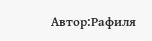Автор:Рафиля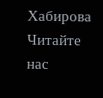Хабирова
Читайте нас